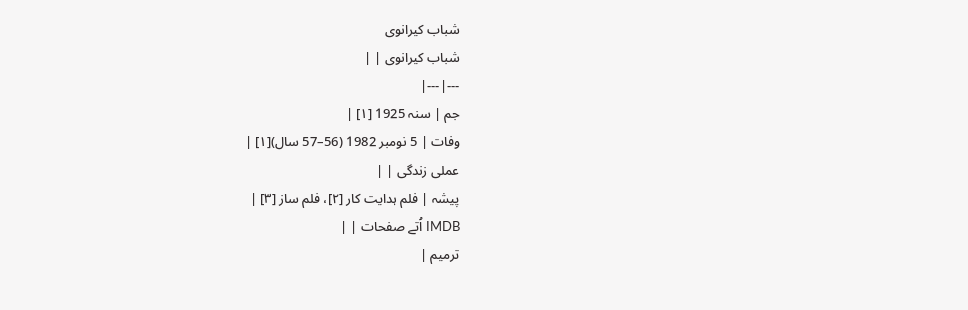شباب کیرانوی
شباب کیرانوی | |
---|---|
جم | سنہ 1925 [۱] |
وفات | 5 نومبر 1982 (56–57 سال)[۱] |
عملی زندگی | |
پیشہ | فلم ہدایت کار [۲]، فلم ساز [۳] |
IMDB اُتے صفحات | |
ترمیم |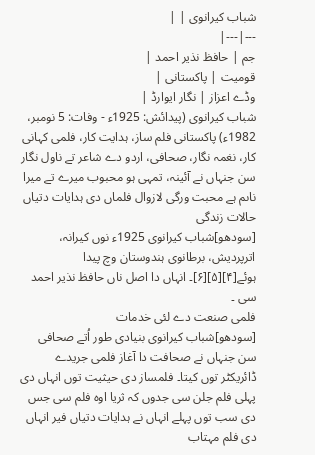شباب کیرانوی | |
---|---|
جم | حافظ نذیر احمد |
قومیت | پاکستانی |
وڈے اعزاز | نگار ایوارڈ |
شباب کیرانوی (پیدائش: 1925ء - وفات: 5 نومبر، 1982ء) پاکستانی فلم ساز، ہدایت کار، فلمی کہانی کار، نغمہ نگار، صحافی، اردو دے شاعر تے ناول نگار سن جنہاں نے آئینہ، تمہی ہو محبوب میرے تے میرا ناںم ہے محبت ورگی لازوال فلماں دی ہدایات دتیاں
حالات زندگی
[سودھو]شباب کیرانوی 1925ء نوں کیرانہ، اترپردیش، برطانوی ہندوستان وچ پیدا ہوئے[۴][۵][۶]۔ انہاں دا اصل ناں حافظ نذیر احمد سی ۔
فلمی صنعت دے لئی خدمات
[سودھو]شباب کیرانوی بنیادی طور اُتے صحافی سن جنہاں نے صحافت دا آغاز فلمی جریدے ڈائریکٹر توں کیتا۔ فلمساز دی حیثیت توں انہاں دی پہلی فلم جلن سی جدوں کہ ثریا اوہ فلم سی جس دی سب توں پہلے انہاں نے ہدایات دتیاں فیر انہاں دی فلم مہتاب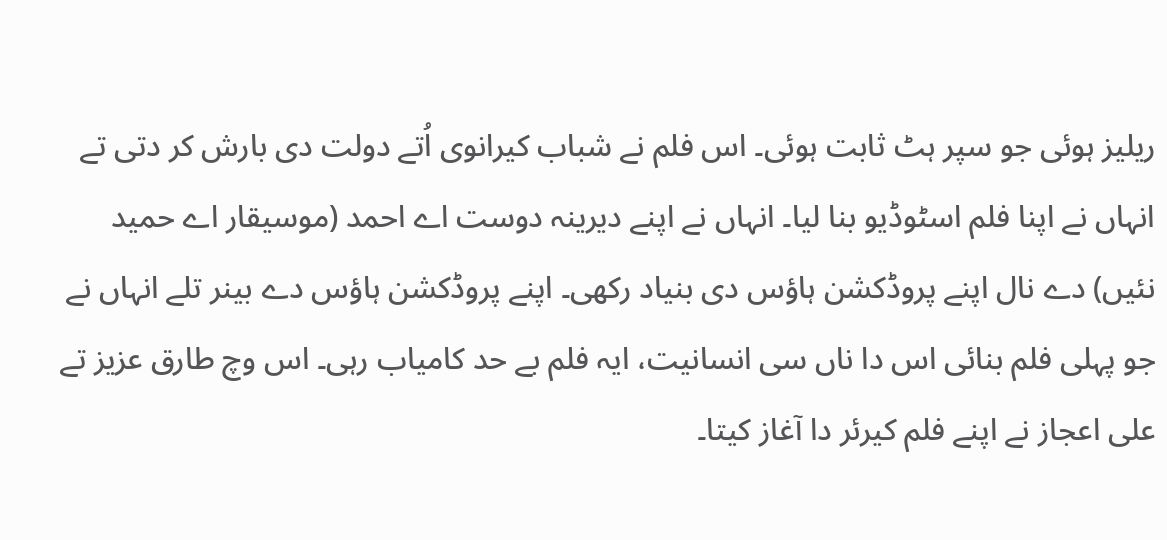ریلیز ہوئی جو سپر ہٹ ثابت ہوئی۔ اس فلم نے شباب کیرانوی اُتے دولت دی بارش کر دتی تے انہاں نے اپنا فلم اسٹوڈیو بنا لیا۔ انہاں نے اپنے دیرینہ دوست اے احمد (موسیقار اے حمید نئيں) دے نال اپنے پروڈکشن ہاؤس دی بنیاد رکھی۔ اپنے پروڈکشن ہاؤس دے بینر تلے انہاں نے جو پہلی فلم بنائی اس دا ناں سی انسانیت، ایہ فلم بے حد کامیاب رہی۔ اس وچ طارق عزیز تے علی اعجاز نے اپنے فلم کیرئر دا آغاز کیتا۔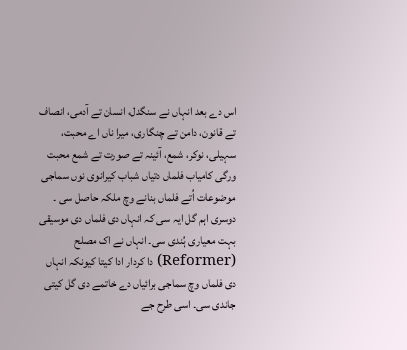اس دے بعد انہاں نے سنگدل، انسان تے آدمی، انصاف تے قانون، دامن تے چنگاری، میرا ناں اے محبت، سہیلی، نوکر، شمع، آئینہ تے صورت تے شمع محبت ورگی کامیاب فلماں دتیاں شباب کیرانوی نوں سماجی موضوعات اُتے فلماں بنانے وچ ملکہ حاصل سی ۔ دوسری اہم گل ایہ سی کہ انہاں دی فلماں دی موسیقی بہت معیاری ہُندی سی۔ انہاں نے اک مصلح (Reformer) دا کردار ادا کیتا کیونکہ انہاں دی فلماں وچ سماجی برائیاں دے خاتمے دی گل کيتی جاندی سی۔ اسی طرح جے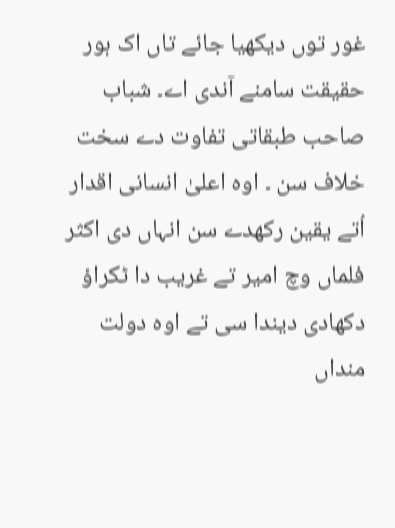غور توں دیکھیا جائے تاں اک ہور حقیقت سامنے آندی اے۔ شباب صاحب طبقاتی تفاوت دے سخت خلاف سن ۔ اوہ اعلیٰ انسانی اقدار اُتے یقین رکھدے سن انہاں دی اکثر فلماں وچ امیر تے غریب دا ٹکراؤ دکھادی دیندا سی تے اوہ دولت منداں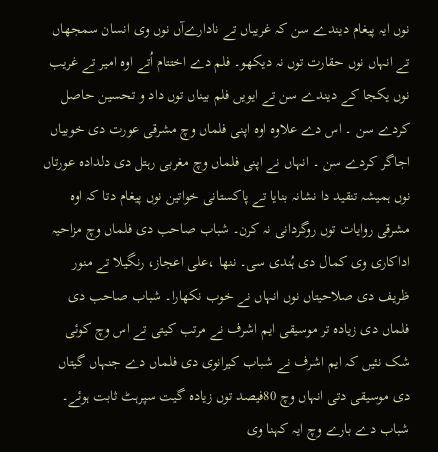نوں ایہ پیغام دیندے سن کہ غریباں تے نادارےآں نوں وی انسان سمجھاں تے انہاں نوں حقارت توں نہ دیکھو۔ فلم دے اختتام اُتے اوہ امیر تے غریب نوں یکجا کے دیندے سن تے ایويں فلم بیناں توں داد و تحسین حاصل کردے سن ۔ اس دے علاوہ اوہ اپنی فلماں وچ مشرقی عورت دی خوبیاں اجاگر کردے سن ۔ انہاں نے اپنی فلماں وچ مغربی رہتل دی دلدادہ عورتاں نوں ہمیشہ تنقید دا نشانہ بنایا تے پاکستانی خواتین نوں پیغام دتا کہ اوہ مشرقی روایات توں روگردانی نہ کرن۔ شباب صاحب دی فلماں وچ مزاحیہ اداکاری وی کمال دی ہُندی سی۔ ننھا ،علی اعجاز، رنگیلا تے منور ظریف دی صلاحیتاں نوں انہاں نے خوب نکھارا۔ شباب صاحب دی فلماں دی زیادہ تر موسیقی ایم اشرف نے مرتب کيتی تے اس وچ کوئی شک نئيں کہ ایم اشرف نے شباب کیرانوی دی فلماں دے جنہاں گیتاں دی موسیقی دتی انہاں وچ 80فیصد توں زیادہ گیت سپرہٹ ثابت ہوئے۔ شباب دے بارے وچ ایہ کہنا وی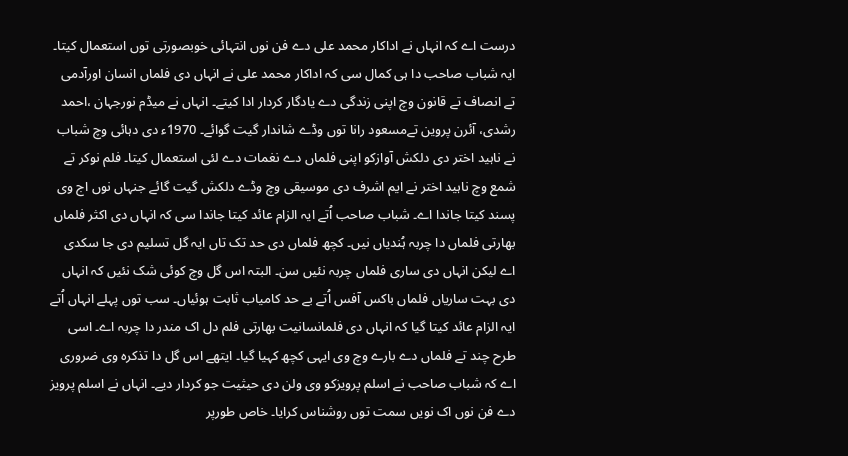درست اے کہ انہاں نے اداکار محمد علی دے فن نوں انتہائی خوبصورتی توں استعمال کیتا۔ ایہ شباب صاحب دا ہی کمال سی کہ اداکار محمد علی نے انہاں دی فلماں انسان اورآدمی تے انصاف تے قانون وچ اپنی زندگی دے یادگار کردار ادا کیتے۔ انہاں نے میڈم نورجہان ،احمد رشدی، آئرن پروین تےمسعود رانا توں وڈے شاندار گیت گوائے۔ 1970ء دی دہائی وچ شباب نے ناہید اختر دی دلکش آوازکو اپنی فلماں دے نغمات دے لئی استعمال کیتا۔ فلم نوکر تے شمع وچ ناہید اختر نے ایم اشرف دی موسیقی وچ وڈے دلکش گیت گائے جنہاں نوں اج وی پسند کیتا جاندا اے۔ شباب صاحب اُتے ایہ الزام عائد کیتا جاندا سی کہ انہاں دی اکثر فلماں بھارتی فلماں دا چربہ ہُندیاں نيں۔ کچھ فلماں دی حد تک تاں ایہ گل تسلیم دی جا سکدی اے لیکن انہاں دی ساری فلماں چربہ نئيں سن۔ البتہ اس گل وچ کوئی شک نئيں کہ انہاں دی بہت ساریاں فلماں باکس آفس اُتے بے حد کامیاب ثابت ہوئیاں۔ سب توں پہلے انہاں اُتے ایہ الزام عائد کیتا گیا کہ انہاں دی فلمانسانیت بھارتی فلم دل اک مندر دا چربہ اے۔ اسی طرح چند تے فلماں دے بارے وچ وی ایہی کچھ کہیا گیا۔ ایتھے اس گل دا تذکرہ وی ضروری اے کہ شباب صاحب نے اسلم پرویزکو وی ولن دی حیثیت جو کردار دیے۔ انہاں نے اسلم پرویز دے فن نوں اک نويں سمت توں روشناس کرایا۔ خاص طورپر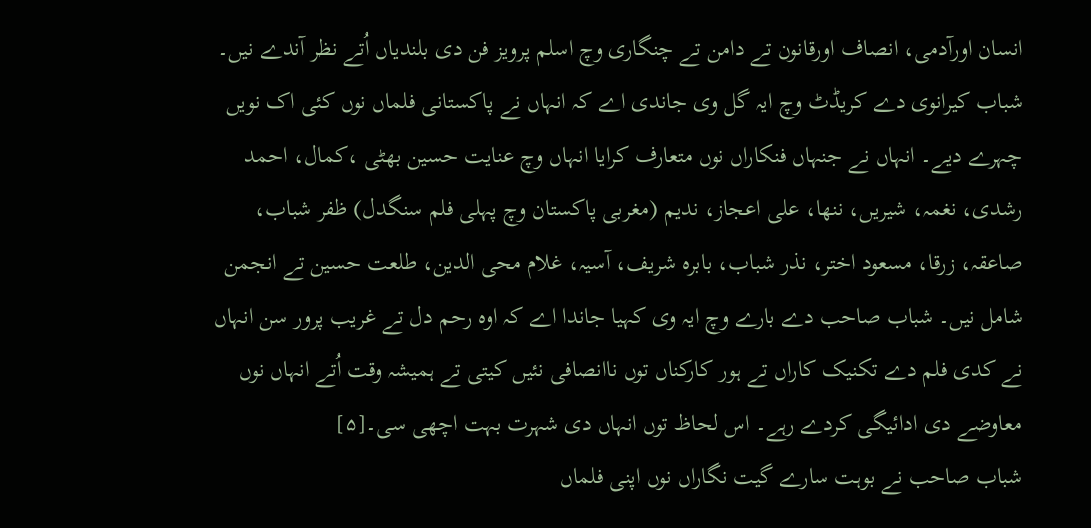انسان اورآدمی، انصاف اورقانون تے دامن تے چنگاری وچ اسلم پرویز فن دی بلندیاں اُتے نظر آندے نيں۔ شباب کیرانوی دے کریڈٹ وچ ایہ گل وی جاندی اے کہ انہاں نے پاکستانی فلماں نوں کئی اک نويں چہرے دیے۔ انہاں نے جنہاں فنکاراں نوں متعارف کرایا انہاں وچ عنایت حسین بھٹی ،کمال، احمد رشدی، نغمہ، شیريں، ننھا، علی اعجاز، ندیم (مغربی پاکستان وچ پہلی فلم سنگدل) ظفر شباب، صاعقہ، زرقا، مسعود اختر، نذر شباب، بابرہ شریف، آسیہ، غلام محی الدین، طلعت حسین تے انجمن شامل نيں۔ شباب صاحب دے بارے وچ ایہ وی کہیا جاندا اے کہ اوہ رحم دل تے غریب پرور سن انہاں نے کدی فلم دے تکنیک کاراں تے ہور کارکناں توں ناانصافی نئيں کيتی تے ہمیشہ وقت اُتے انہاں نوں معاوضے دی ادائیگی کردے رہے۔ اس لحاظ توں انہاں دی شہرت بہت اچھی سی۔[۵]
شباب صاحب نے بوہت سارے گیت نگاراں نوں اپنی فلماں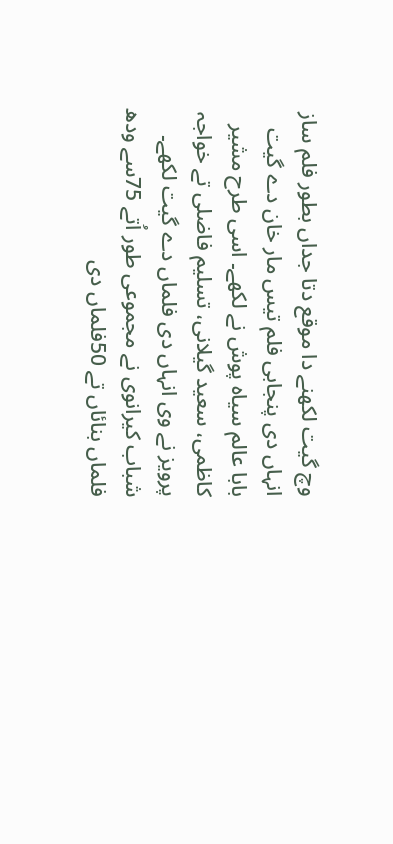وچ گیت لکھنے دا موقع دتا جداں بطور فلم ساز انہاں دی پنجابی فلم تیس مار خان دے گیت بابا عالم سیاہ پوش نے لکھے۔ اسی طرح مشیر کاظمی، سعید گیلانی، تسلیم فاضلی تے خواجہ پرویز نے وی انہاں دی فلماں دے گیت لکھے۔ شباب کیرانوی نے مجموعی طور اُتے 75سے ودھ فلماں بنائاں تے 50فلماں دی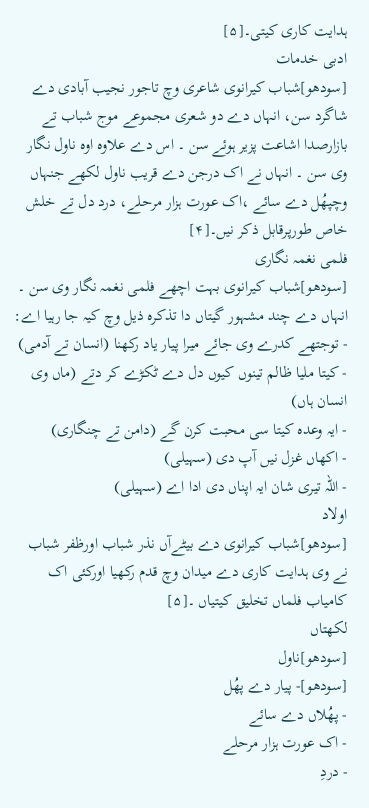ہدایت کاری کيتی۔[۵]
ادبی خدمات
[سودھو]شباب کیرانوی شاعری وچ تاجور نجیب آبادی دے شاگرد سن، انہاں دے دو شعری مجموعے موج شباب تے بازارصدا اشاعت پزیر ہوئے سن ۔ اس دے علاوہ اوہ ناول نگار وی سن ۔ انہاں نے اک درجن دے قریب ناول لکھے جنہاں وچپھُل دے سائے ،اک عورت ہزار مرحلے، درد دل تے خلش خاص طورپرقابل ذکر نيں۔[۴]
فلمی نغمہ نگاری
[سودھو]شباب کیرانوی بہت اچھے فلمی نغمہ نگار وی سن ۔ انہاں دے چند مشہور گیتاں دا تذکرہ ذیل وچ کیہ جا رہیا اے:
- توجتھے کدرے وی جائے میرا پیار یاد رکھنا (انسان تے آدمی)
- کیتا ملیا ظالم تینوں کیوں دل دے ٹکڑے کر دتے (ماں وی انسان ہاں)
- ایہ وعدہ کیتا سی محبت کرن گے (دامن تے چنگاری)
- اکھاں غزل نيں آپ دی (سہیلی)
- اللہ تیری شان ایہ اپناں دی ادا اے (سہیلی)
اولاد
[سودھو]شباب کیرانوی دے بیٹےآں نذر شباب اورظفر شباب نے وی ہدایت کاری دے میدان وچ قدم رکھیا اورکئی اک کامیاب فلماں تخلیق کيتیاں ۔[۵]
لکھتاں
[سودھو]ناول
[سودھو]- پیار دے پھُل
- پھُلاں دے سائے
- اک عورت ہزار مرحلے
- دردِ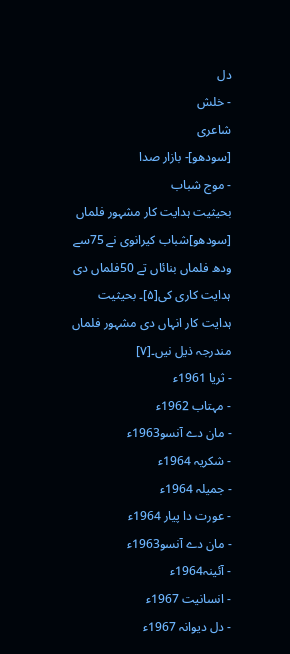دل
- خلش
شاعری
[سودھو]- بازار صدا
- موج شباب
بحیثیت ہدایت کار مشہور فلماں
[سودھو]شباب کیرانوی نے 75سے ودھ فلماں بنائاں تے 50فلماں دی ہدایت کاری کی[۵]۔ بحیثیت ہدایت کار انہاں دی مشہور فلماں مندرجہ ذیل نيں۔[۷]
- ثریا 1961ء
- مہتاب 1962ء
- مان دے آنسو1963ء
- شکریہ 1964ء
- جمیلہ 1964ء
- عورت دا پیار 1964ء
- مان دے آنسو1963ء
- آئینہ1964ء
- انسانیت 1967ء
- دل دیوانہ 1967ء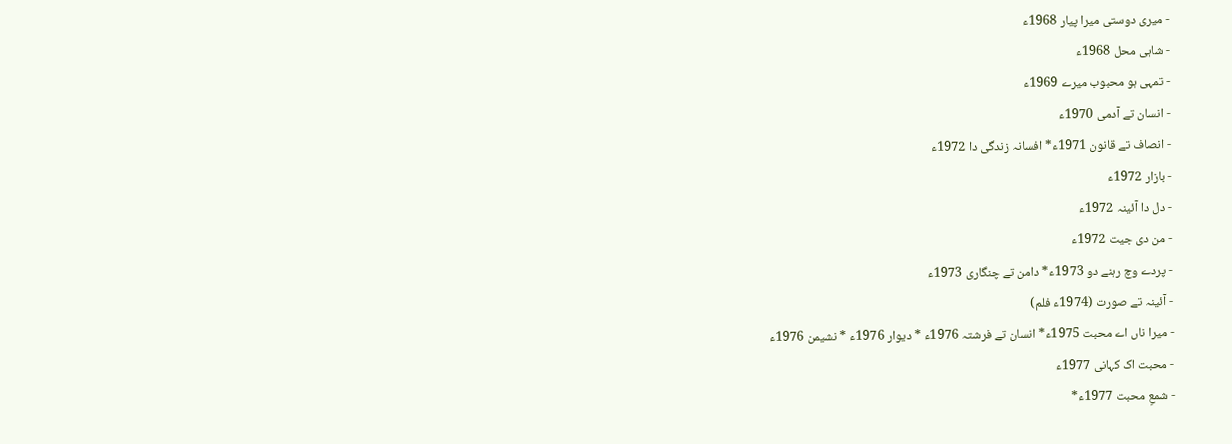- میری دوستی میرا پیار 1968ء
- شاہی محل 1968ء
- تمہی ہو محبوب میرے 1969ء
- انسان تے آدمی 1970ء
- انصاف تے قانون 1971ء* افسانہ زندگی دا 1972ء
- بازار 1972ء
- دل دا آئینہ 1972ء
- من دی جیت 1972ء
- پردے وچ رہنے دو 1973ء* دامن تے چنگاری 1973ء
- آئینہ تے صورت (1974ء فلم)
- میرا ناں اے محبت 1975ء* انسان تے فرشتہ 1976ء * دیوار 1976ء * نشیمن 1976ء
- محبت اک کہانی 1977ء
- شمعِ محبت 1977ء*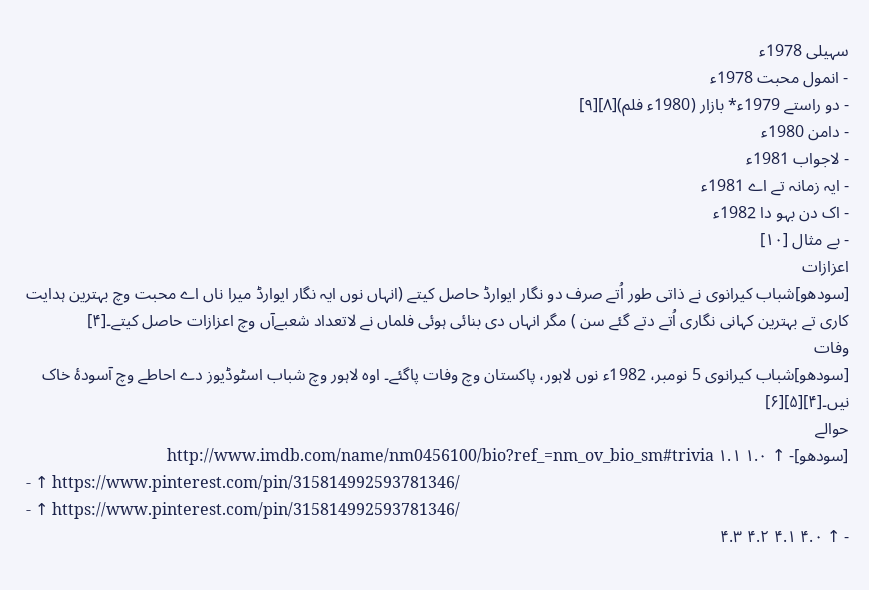سہیلی 1978ء
- انمول محبت 1978ء
- دو راستے 1979ء* بازار (1980ء فلم)[۸][۹]
- دامن 1980ء
- لاجواب 1981ء
- ایہ زمانہ تے اے 1981ء
- اک دن بہو دا 1982ء
- بے مثال [۱۰]
اعزازات
[سودھو]شباب کیرانوی نے ذاتی طور اُتے صرف دو نگار ایوارڈ حاصل کیتے (انہاں نوں ایہ نگار ایوارڈ میرا ناں اے محبت وچ بہترین ہدایت کاری تے بہترین کہانی نگاری اُتے دتے گئے سن ) مگر انہاں دی بنائی ہوئی فلماں نے لاتعداد شعبےآں وچ اعزازات حاصل کیتے۔[۴]
وفات
[سودھو]شباب کیرانوی 5 نومبر، 1982ء نوں لاہور، پاکستان وچ وفات پاگئے۔ اوہ لاہور وچ شباب اسٹوڈیوز دے احاطے وچ آسودۂ خاک نيں۔[۴][۵][۶]
حوالے
[سودھو]- ↑ ۱.۰ ۱.۱ http://www.imdb.com/name/nm0456100/bio?ref_=nm_ov_bio_sm#trivia
- ↑ https://www.pinterest.com/pin/315814992593781346/
- ↑ https://www.pinterest.com/pin/315814992593781346/
- ↑ ۴.۰ ۴.۱ ۴.۲ ۴.۳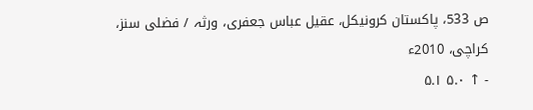ص 533، پاکستان کرونیکل، عقیل عباس جعفری، ورثہ / فضلی سنز، کراچی، 2010ء
- ↑ ۵.۰ ۵.۱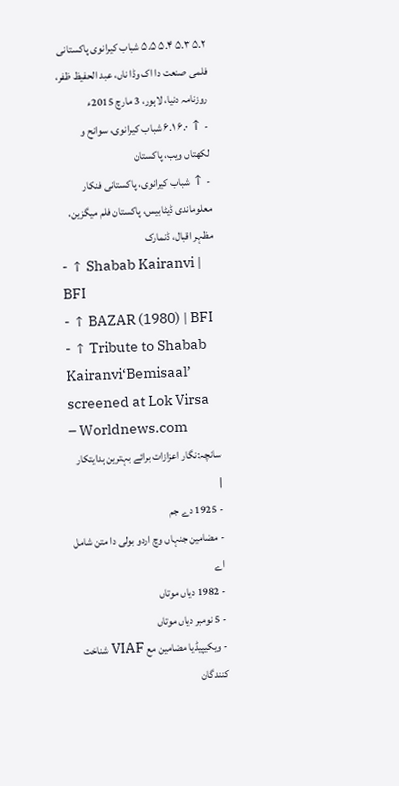۵.۲ ۵.۳ ۵.۴ ۵.۵ شباب کیرانوی پاکستانی فلمی صنعت دا اک وڈا ناں، عبد الحفیظ ظفر، روزنامہ دنیا، لاہور، 3 مارچ 2015ء
- ↑ ۶.۰ ۶.۱ شباب کیرانوی، سوانح و لکھتاں ویب، پاکستان
- ↑ شباب کیرانوی، پاکستانی فنکار معلوماندی ڈیٹابیس، پاکستان فلم میگزین، مظہر اقبال، ڈنمارک
- ↑ Shabab Kairanvi | BFI
- ↑ BAZAR (1980) | BFI
- ↑ Tribute to Shabab Kairanvi‘Bemisaal’ screened at Lok Virsa – Worldnews.com
سانچہ:نگار اعزازات برائے بہترین ہدایتکار
|
- 1925 دے جم
- مضامین جنہاں وچ اردو بولی دا متن شامل اے
- 1982 دیاں موتاں
- 5 نومبر دیاں موتاں
- ویکیپیڈیا مضامین مع VIAF شناخت کنندگان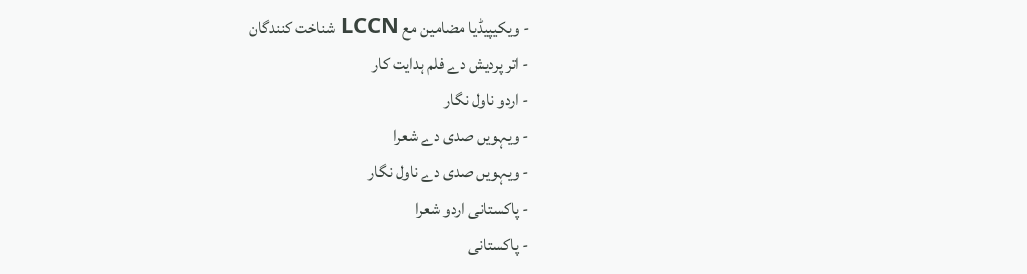- ویکیپیڈیا مضامین مع LCCN شناخت کنندگان
- اتر پردیش دے فلم ہدایت کار
- اردو ناول نگار
- ویہويں صدی دے شعرا
- ویہويں صدی دے ناول نگار
- پاکستانی اردو شعرا
- پاکستانی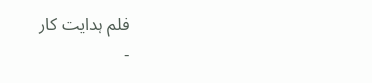فلم ہدایت کار
-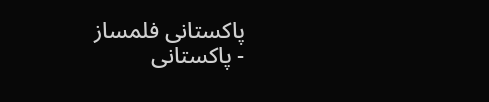پاکستانی فلمساز
- پاکستانی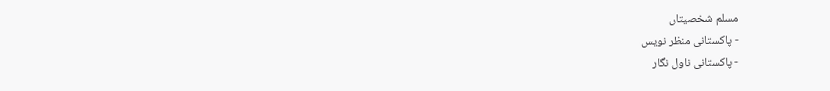مسلم شخصیتاں
- پاکستانی منظر نویس
- پاکستانی ناول نگار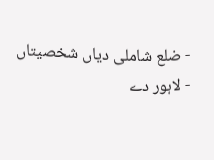- ضلع شاملی دیاں شخصیتاں
- لاہور دے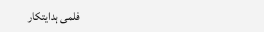فلمی ہدایتکار